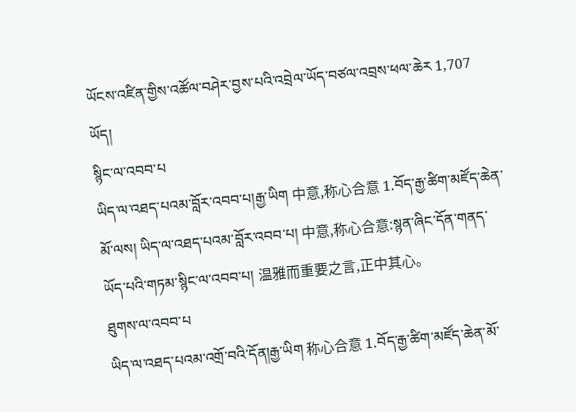ཡོངས་འཛིན་གྱིས་འཚོལ་བཤེར་བྱས་པའི་འབྲེལ་ཡོད་བཙལ་འབྲས་ཕལ་ཆེར 1,707 ཡོད།
སྙིང་ལ་འབབ་པ
ཡིད་ལ་འཐད་པའམ་བློར་འབབ་པ།རྒྱ་ཡིག 中意,称心合意 1.བོད་རྒྱ་ཚིག་མཛོད་ཆེན་མོ་ལས། ཡིད་ལ་འཐད་པའམ་བློར་འབབ་པ། 中意,称心合意:སྙན་ཞིང་དོན་གནད་ཡོད་པའི་གཏམ་སྙིང་ལ་འབབ་པ། 温雅而重要之言,正中其心。
ཐུགས་ལ་འབབ་པ
ཡིད་ལ་འཐད་པའམ་འགྲོ་བའི་དོན།རྒྱ་ཡིག 称心合意 1.བོད་རྒྱ་ཚིག་མཛོད་ཆེན་མོ་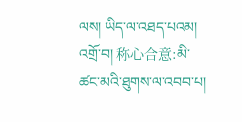ལས། ཡིད་ལ་འཐད་པའམ། འགྲོ་བ། 称心合意:མི་ཚང་མའི་ཐུགས་ལ་འབབ་པ།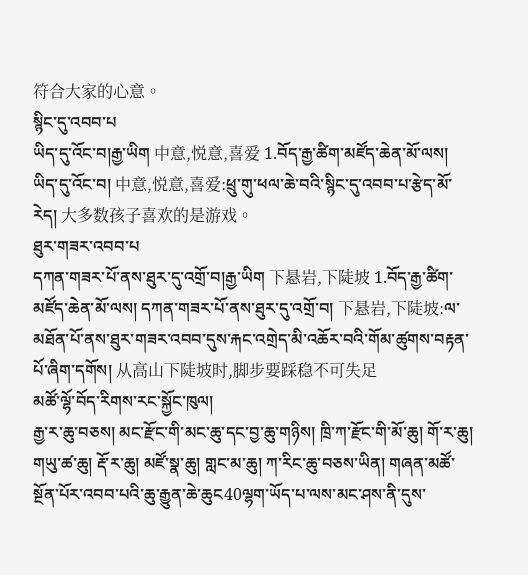符合大家的心意。
སྙིང་དུ་འབབ་པ
ཡིད་དུ་འོང་བ།རྒྱ་ཡིག 中意,悦意,喜爱 1.བོད་རྒྱ་ཚིག་མཛོད་ཆེན་མོ་ལས། ཡིད་དུ་འོང་བ། 中意,悦意,喜爱:ཕྲུ་གུ་ཕལ་ཆེ་བའི་སྙིང་དུ་འབབ་པ་རྩེད་མོ་རེད། 大多数孩子喜欢的是游戏。
ཐུར་གཟར་འབབ་པ
དཀན་གཟར་པོ་ནས་ཐུར་དུ་འགྲོ་བ།རྒྱ་ཡིག 下悬岩,下陡坡 1.བོད་རྒྱ་ཚིག་མཛོད་ཆེན་མོ་ལས། དཀན་གཟར་པོ་ནས་ཐུར་དུ་འགྲོ་བ། 下悬岩,下陡坡:ལ་མཐོན་པོ་ནས་ཐུར་གཟར་འབབ་དུས་རྐང་འགྲེད་མི་འཆོར་བའི་གོམ་ཚུགས་བརྟན་པོ་ཞིག་དགོས། 从高山下陡坡时,脚步要踩稳不可失足
མཚོ་ལྷོ་བོད་རིགས་རང་སྐྱོང་ཁུལ།
རྒྱ་ར་ཆུ་བཅས། མང་རྫོང་གི་མང་ཆུ་དང་བྱ་ཆུ་གཉིས། ཁྲི་ཀ་རྫོང་གི་མོ་ཆུ། གོ་ར་ཆུ། གཡུ་ཚ་ཆུ། རྡོ་ར་ཆུ། མཛོ་སྣ་ཆུ། གླང་མ་ཆུ། ཀ་རིང་ཆུ་བཅས་ཡིན། གཞན་མཚོ་སྔོན་པོར་འབབ་པའི་ཆུ་རྒྱུན་ཆེ་ཆུང40ལྷག་ཡོད་པ་ལས་མང་ཤས་ནི་དུས་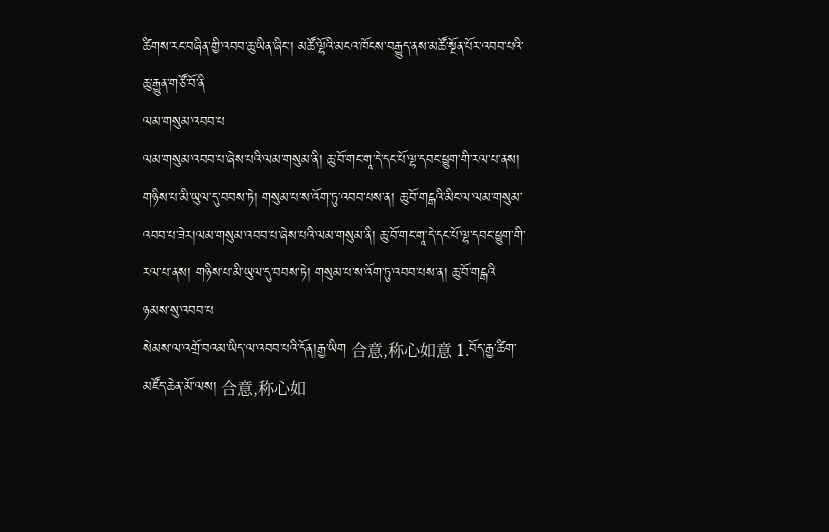ཚིགས་རང་བཞིན་གྱི་འབབ་ཆུ་ཡིན་ཞིང་། མཚོ་ལྷོའི་མངའ་ཁོངས་བརྒྱུད་ནས་མཚོ་སྔོན་པོར་འབབ་པའི་ཆུ་རྒྱུན་གཙོ་བོ་ནི
ལམ་གསུམ་འབབ་པ
ལམ་གསུམ་འབབ་པ་ཞེས་པའི་ལམ་གསུམ་ནི། ཆུ་བོ་གང་གཱ་དེ་དང་པོ་ལྷ་དབང་ཕྱུག་གི་རལ་པ་ནས། གཉིས་པ་མི་ཡུལ་དུ་བབས་ཏེ། གསུམ་པ་ས་འོག་ཏུ་འབབ་པས་ན། ཆུ་བོ་གངྒའི་མིང་ལ་ལམ་གསུམ་འབབ་པ་ཟེར།ལམ་གསུམ་འབབ་པ་ཞེས་པའི་ལམ་གསུམ་ནི། ཆུ་བོ་གང་གཱ་དེ་དང་པོ་ལྷ་དབང་ཕྱུག་གི་རལ་པ་ནས། གཉིས་པ་མི་ཡུལ་དུ་བབས་ཏེ། གསུམ་པ་ས་འོག་ཏུ་འབབ་པས་ན། ཆུ་བོ་གངྒའི
ཉམས་སུ་འབབ་པ
སེམས་ལ་འགྲོ་བའམ་ཡིད་ལ་འབབ་པའི་དོན།རྒྱ་ཡིག 合意,称心如意 1.བོད་རྒྱ་ཚིག་མཛོད་ཆེན་མོ་ལས། 合意,称心如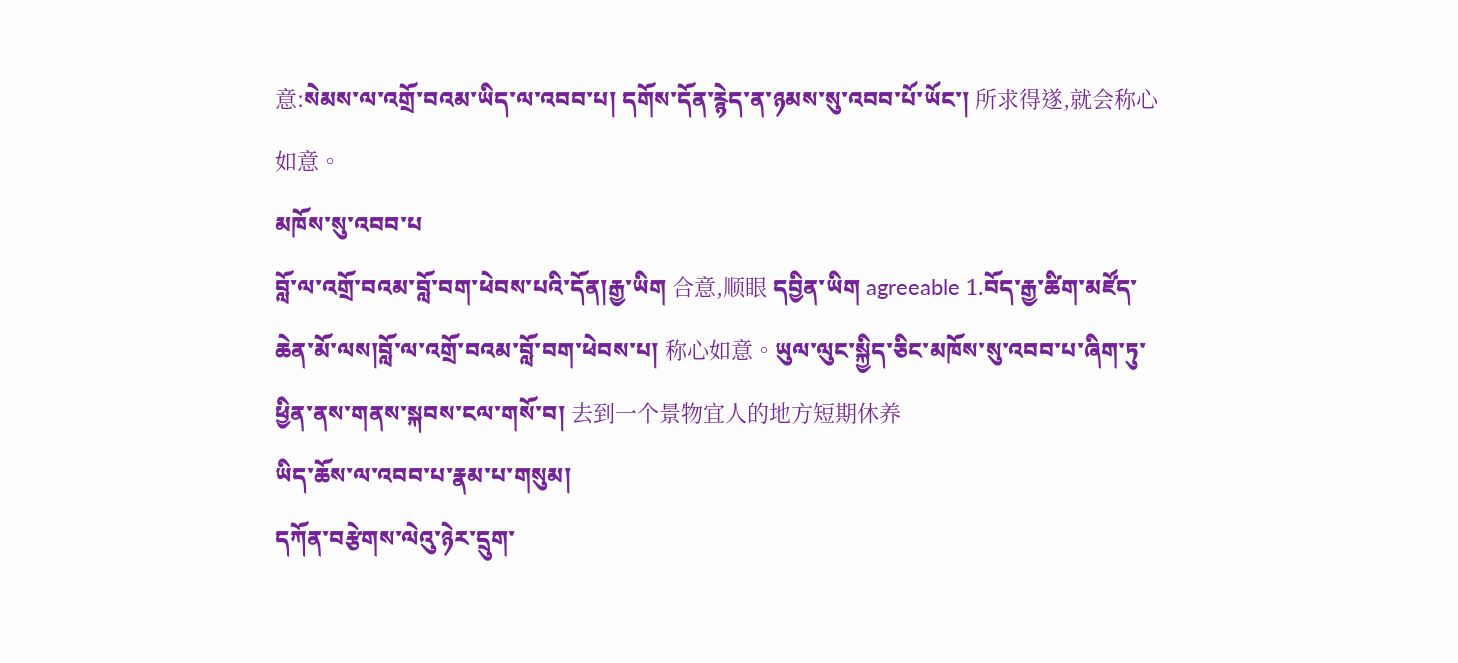意:སེམས་ལ་འགྲོ་བའམ་ཡིད་ལ་འབབ་པ། དགོས་དོན་རྙེད་ན་ཉམས་སུ་འབབ་པོ་ཡོང་། 所求得遂,就会称心如意。
མཁོས་སུ་འབབ་པ
བློ་ལ་འགྲོ་བའམ་བློ་བག་ཕེབས་པའི་དོན།རྒྱ་ཡིག 合意,顺眼 དབྱིན་ཡིག agreeable 1.བོད་རྒྱ་ཚིག་མཛོད་ཆེན་མོ་ལས།བློ་ལ་འགྲོ་བའམ་བློ་བག་ཕེབས་པ། 称心如意。ཡུལ་ལུང་སྐྱིད་ཅིང་མཁོས་སུ་འབབ་པ་ཞིག་ཏུ་ཕྱིན་ནས་གནས་སྐབས་ངལ་གསོ་བ། 去到一个景物宜人的地方短期休养
ཡིད་ཆོས་ལ་འབབ་པ་རྣམ་པ་གསུམ།
དཀོན་བརྩེགས་ལེའུ་ཉེར་དྲུག་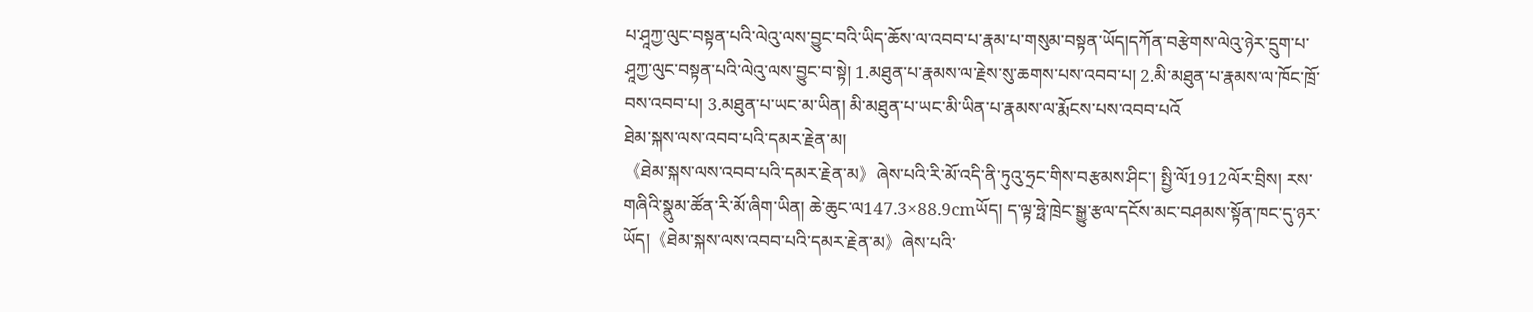པ་ཤཱཀྱ་ལུང་བསྟན་པའི་ལེའུ་ལས་བྱུང་བའི་ཡིད་ཆོས་ལ་འབབ་པ་རྣམ་པ་གསུམ་བསྟན་ཡོད།དཀོན་བརྩེགས་ལེའུ་ཉེར་དྲུག་པ་ཤཱཀྱ་ལུང་བསྟན་པའི་ལེའུ་ལས་བྱུང་བ་སྟེ། 1.མཐུན་པ་རྣམས་ལ་རྗེས་སུ་ཆགས་པས་འབབ་པ། 2.མི་མཐུན་པ་རྣམས་ལ་ཁོང་ཁྲོ་བས་འབབ་པ། 3.མཐུན་པ་ཡང་མ་ཡིན། མི་མཐུན་པ་ཡང་མི་ཡིན་པ་རྣམས་ལ་རྨོངས་པས་འབབ་པའོ
ཐེམ་སྐས་ལས་འབབ་པའི་དམར་རྗེན་མ།
《ཐེམ་སྐས་ལས་འབབ་པའི་དམར་རྗེན་མ》ཞེས་པའི་རི་མོ་འདི་ནི་ཏུའུ་ཧྲང་གིས་བརྩམས་ཤིང་། སྤྱི་ལོ1912ལོར་བྲིས། རས་གཞིའི་སྣུམ་ཚོན་རི་མོ་ཞིག་ཡིན། ཆེ་ཆུང་ལ147.3×88.9cmཡོད། ད་ལྟ་ཧྥེ་ཁྲེང་སྒྱུ་རྩལ་དངོས་མང་བཤམས་སྟོན་ཁང་དུ་ཉར་ཡོད།《ཐེམ་སྐས་ལས་འབབ་པའི་དམར་རྗེན་མ》ཞེས་པའི་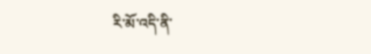རི་མོ་འདི་ནི་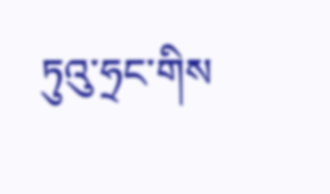ཏུའུ་ཧྲང་གིས